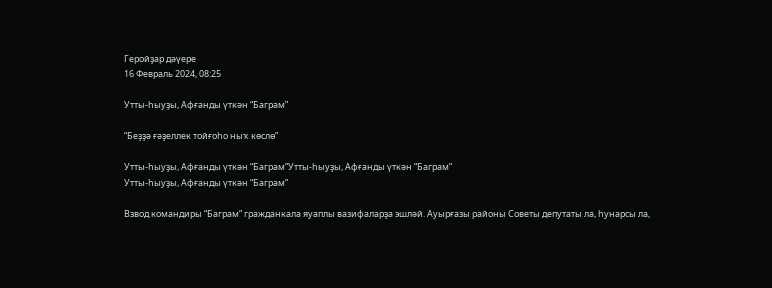Геройҙар дәүере
16 Февраль 2024, 08:25

Утты-һыуҙы, Афғанды үткән “Баграм”

“Беҙҙә ғәҙеллек тойғоһо ныҡ көслө”

Утты-һыуҙы, Афғанды үткән “Баграм”Утты-һыуҙы, Афғанды үткән “Баграм”
Утты-һыуҙы, Афғанды үткән “Баграм”

Взвод командиры “Баграм” гражданкала яуаплы вазифаларҙа эшләй. Ауырғазы районы Советы депутаты ла, һунарсы ла,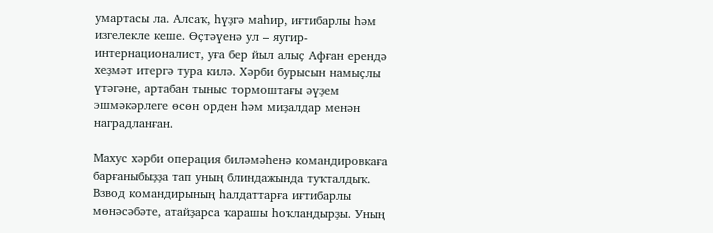умартасы ла. Алсаҡ, һүҙгә маһир, иғтибарлы һәм изгелекле кеше. Өҫтәүенә ул – яугир-интернационалист, уға бер йыл алыҫ Афған ерендә хеҙмәт итергә тура килә. Хәрби бурысын намыҫлы үтәгәне, артабан тыныс тормоштағы әүҙем эшмәкәрлеге өсөн орден һәм миҙалдар менән наградланған.

Махус хәрби операция биләмәһенә командировкаға барғаныбыҙҙа тап уның блиндажында туҡталдыҡ. Взвод командирының һалдаттарға иғтибарлы мөнәсәбәте, атайҙарса ҡарашы һоҡландырҙы. Уның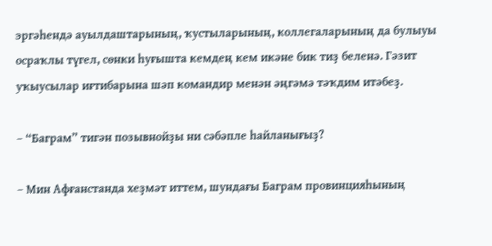эргәһендә ауылдаштарының, ҡустыларының, коллегаларының да булыуы осраҡлы түгел, сөнки һуғышта кемдең кем икәне бик тиҙ беленә. Гәзит уҡыусылар иғтибарына шәп командир менән әңгәмә тәҡдим итәбеҙ.

– “Баграм” тигән позывнойҙы ни сәбәпле һайланығыҙ?

– Мин Афғанстанда хеҙмәт иттем, шундағы Баграм провинцияһының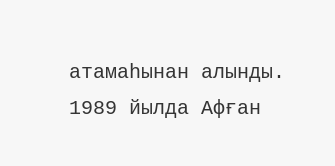атамаһынан алынды. 1989 йылда Афған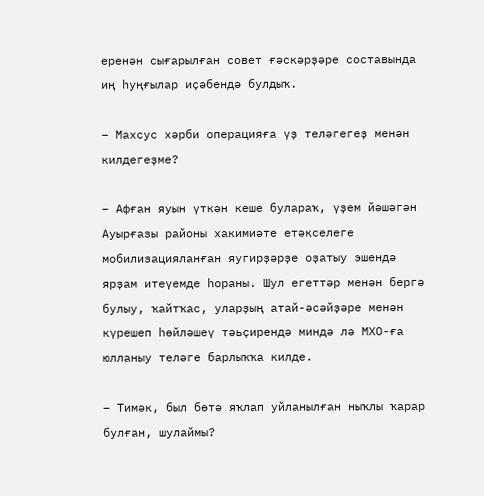еренән сығарылған совет ғәскәрҙәре составында иң һуңғылар иҫәбендә булдыҡ.

– Махсус хәрби операцияға үҙ теләгегеҙ менән килдегеҙме?

– Афған яуын үткән кеше булараҡ, үҙем йәшәгән Ауырғазы районы хакимиәте етәкселеге мобилизацияланған яугирҙәрҙе оҙатыу эшендә ярҙам итеүемде һораны. Шул егеттәр менән бергә булыу, ҡайтҡас, уларҙың атай-әсәйҙәре менән күрешеп һөйләшеү тәьҫирендә миндә лә МХО-ға юлланыу теләге барлыҡҡа килде.

– Тимәк, был бөтә яҡлап уйланылған ныҡлы ҡарар булған, шулаймы?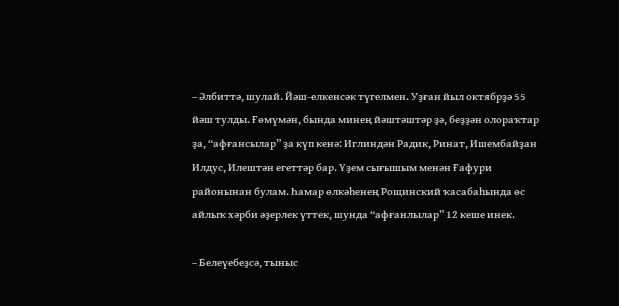– Әлбиттә, шулай. Йәш-елкенсәк түгелмен. Уҙған йыл октябрҙә 55 йәш тулды. Ғөмүмән, бында минең йәштәштәр ҙә, беҙҙән олораҡтар ҙа, “афғансылар” ҙа күп кенә: Иглиндән Радик, Ринат, Ишембайҙан Илдус, Илештән егеттәр бар. Үҙем сығышым менән Ғафури районынан булам. Һамар өлкәһенең Рощинский ҡасабаһында өс айлыҡ хәрби әҙерлек үттек, шунда “афғанлылар” 12 кеше инек.

– Белеүебеҙсә, тыныс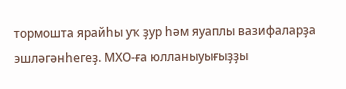тормошта ярайһы уҡ ҙур һәм яуаплы вазифаларҙа эшләгәнһегеҙ. МХО-ға юлланыуығыҙҙы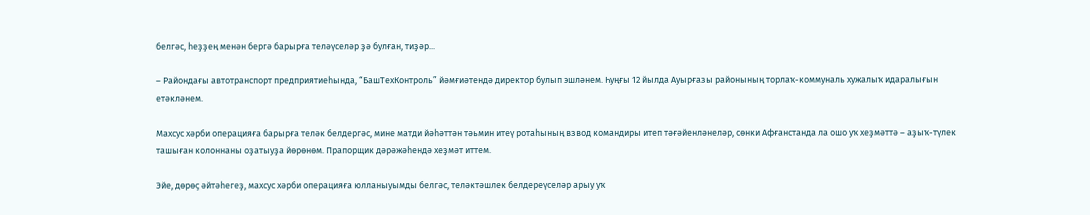белгәс, һеҙҙең менән бергә барырға теләүселәр ҙә булған, тиҙәр...

– Райондағы автотранспорт предприятиеһында, “БашТехКонтроль” йәмғиәтендә директор булып эшләнем. Һуңғы 12 йылда Ауырғазы районының торлаҡ-коммуналь хужалыҡ идаралығын етәкләнем.

Махсус хәрби операцияға барырға теләк белдергәс, мине матди йәһәттән тәьмин итеү ротаһының взвод командиры итеп тәғәйенләнеләр, сөнки Афғанстанда ла ошо уҡ хеҙмәттә – аҙыҡ-түлек ташыған колоннаны оҙатыуҙа йөрөнөм. Прапорщик дәрәжәһендә хеҙмәт иттем.

Эйе, дөрөҫ әйтәһегеҙ, махсус хәрби операцияға юлланыуымды белгәс, теләктәшлек белдереүселәр арыу уҡ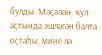булды. Мәҫәлән, ҡул аҫтында эшләгән балта оҫтаһы, мине лә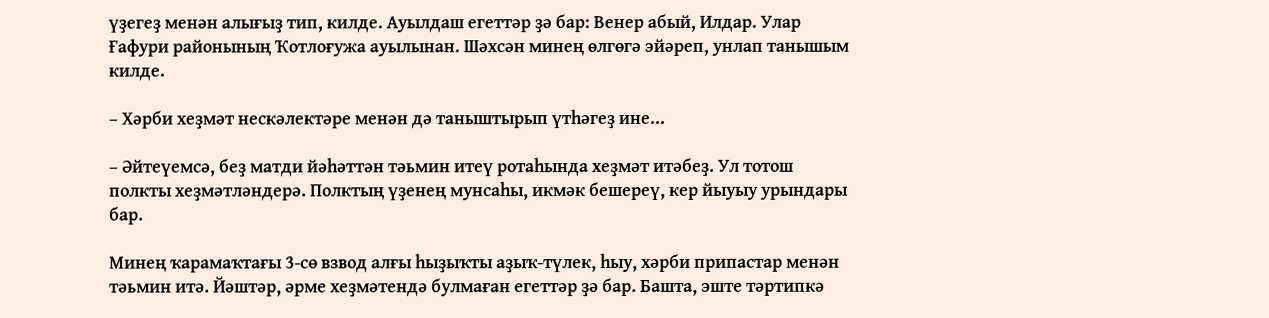үҙегеҙ менән алығыҙ тип, килде. Ауылдаш егеттәр ҙә бар: Венер абый, Илдар. Улар Ғафури районының Ҡотлоғужа ауылынан. Шәхсән минең өлгөгә эйәреп, унлап танышым килде.

– Хәрби хеҙмәт нескәлектәре менән дә таныштырып үтһәгеҙ ине...

– Әйтеүемсә, беҙ матди йәһәттән тәьмин итеү ротаһында хеҙмәт итәбеҙ. Ул тотош полкты хеҙмәтләндерә. Полктың үҙенең мунсаһы, икмәк бешереү, кер йыуыу урындары бар.

Минең ҡарамаҡтағы 3-сө взвод алғы һыҙыҡты аҙыҡ-түлек, һыу, хәрби припастар менән тәьмин итә. Йәштәр, әрме хеҙмәтендә булмаған егеттәр ҙә бар. Башта, эште тәртипкә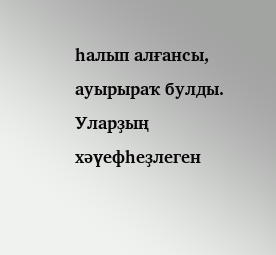һалып алғансы, ауырыраҡ булды. Уларҙың хәүефһеҙлеген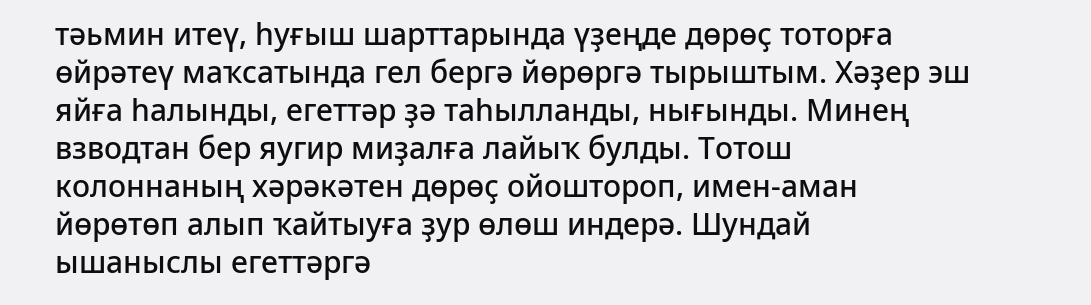тәьмин итеү, һуғыш шарттарында үҙеңде дөрөҫ тоторға өйрәтеү маҡсатында гел бергә йөрөргә тырыштым. Хәҙер эш яйға һалынды, егеттәр ҙә таһылланды, нығынды. Минең взводтан бер яугир миҙалға лайыҡ булды. Тотош колоннаның хәрәкәтен дөрөҫ ойоштороп, имен-аман йөрөтөп алып ҡайтыуға ҙур өлөш индерә. Шундай ышаныслы егеттәргә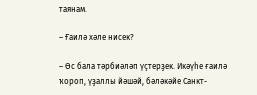таянам.

– Ғаилә хәле нисек?

– Өс бала тәрбиәләп үҫтерҙек. Икәүһе ғаилә ҡороп, үҙаллы йәшәй, бәләкәйе Санкт-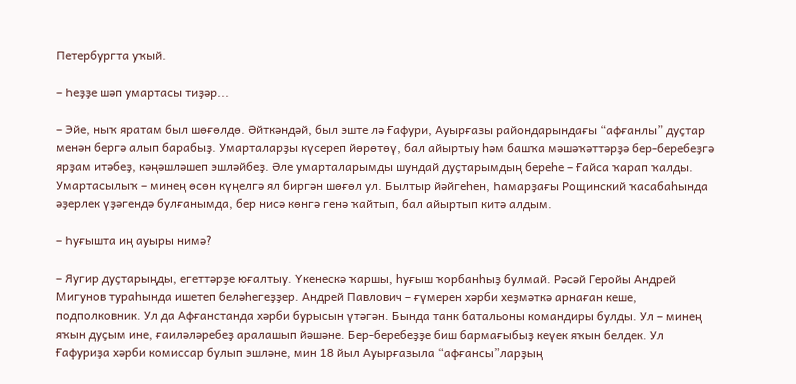Петербургта уҡый.

– Һеҙҙе шәп умартасы тиҙәр...

– Эйе, ныҡ яратам был шөғөлдө. Әйткәндәй, был эште лә Ғафури, Ауырғазы райондарындағы “афғанлы” дуҫтар менән бергә алып барабыҙ. Умарталарҙы күсереп йөрөтөү, бал айыртыу һәм башҡа мәшәҡәттәрҙә бер-беребеҙгә ярҙам итәбеҙ, кәңәшләшеп эшләйбеҙ. Әле умарталарымды шундай дуҫтарымдың береһе – Ғайса ҡарап ҡалды. Умартасылыҡ – минең өсөн күңелгә ял биргән шөғөл ул. Былтыр йәйгеһен, Һамарҙағы Рощинский ҡасабаһында әҙерлек үҙәгендә булғанымда, бер нисә көнгә генә ҡайтып, бал айыртып китә алдым.

– Һуғышта иң ауыры нимә?

– Яугир дуҫтарыңды, егеттәрҙе юғалтыу. Үкенескә ҡаршы, һуғыш ҡорбанһыҙ булмай. Рәсәй Геройы Андрей Мигунов тураһында ишетеп беләһегеҙҙер. Андрей Павлович – ғүмерен хәрби хеҙмәткә арнаған кеше, подполковник. Ул да Афғанстанда хәрби бурысын үтәгән. Бында танк батальоны командиры булды. Ул – минең яҡын дуҫым ине, ғаиләләребеҙ аралашып йәшәне. Бер-беребеҙҙе биш бармағыбыҙ кеүек яҡын белдек. Ул Ғафуриҙа хәрби комиссар булып эшләне, мин 18 йыл Ауырғазыла “афғансы”ларҙың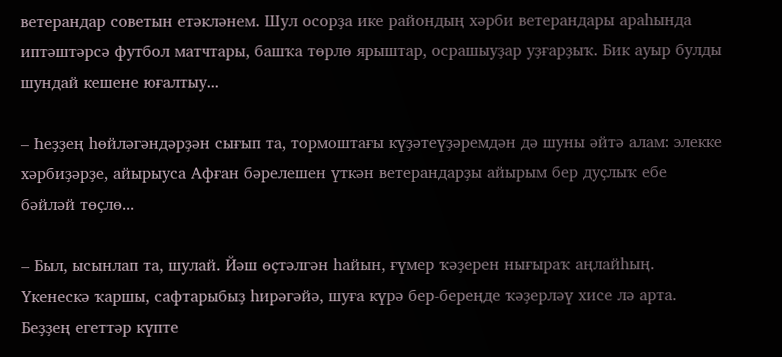ветерандар советын етәкләнем. Шул осорҙа ике райондың хәрби ветерандары араһында иптәштәрсә футбол матчтары, башҡа төрлө ярыштар, осрашыуҙар уҙғарҙыҡ. Бик ауыр булды шундай кешене юғалтыу...

– Һеҙҙең һөйләгәндәрҙән сығып та, тормоштағы күҙәтеүҙәремдән дә шуны әйтә алам: элекке хәрбиҙәрҙе, айырыуса Афған бәрелешен үткән ветерандарҙы айырым бер дуҫлыҡ ебе бәйләй төҫлө...

– Был, ысынлап та, шулай. Йәш өҫтәлгән һайын, ғүмер ҡәҙерен нығыраҡ аңлайһың. Үкенескә ҡаршы, сафтарыбыҙ һирәгәйә, шуға күрә бер-береңде ҡәҙерләү хисе лә арта. Беҙҙең егеттәр күпте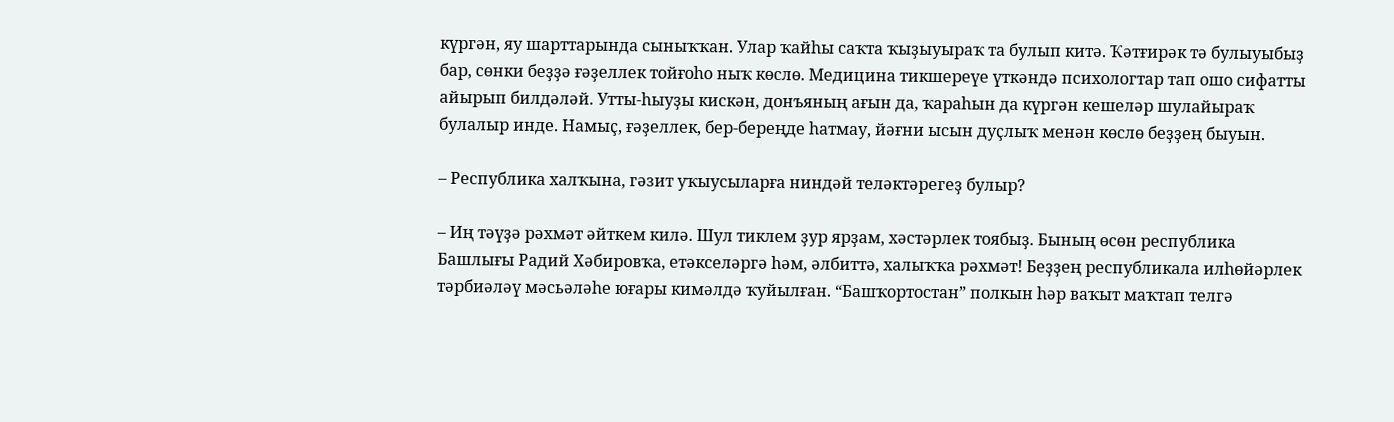күргән, яу шарттарында сыныҡҡан. Улар ҡайһы саҡта ҡыҙыуыраҡ та булып китә. Ҡәтғирәк тә булыуыбыҙ бар, сөнки беҙҙә ғәҙеллек тойғоһо ныҡ көслө. Медицина тикшереүе үткәндә психологтар тап ошо сифатты айырып билдәләй. Утты-һыуҙы кискән, донъяның ағын да, ҡараһын да күргән кешеләр шулайыраҡ булалыр инде. Намыҫ, ғәҙеллек, бер-береңде һатмау, йәғни ысын дуҫлыҡ менән көслө беҙҙең быуын.

– Республика халҡына, гәзит уҡыусыларға ниндәй теләктәрегеҙ булыр?

– Иң тәүҙә рәхмәт әйткем килә. Шул тиклем ҙур ярҙам, хәстәрлек тоябыҙ. Бының өсөн республика Башлығы Радий Хәбировҡа, етәкселәргә һәм, әлбиттә, халыҡҡа рәхмәт! Беҙҙең республикала илһөйәрлек тәрбиәләү мәсьәләһе юғары кимәлдә ҡуйылған. “Башҡортостан” полкын һәр ваҡыт маҡтап телгә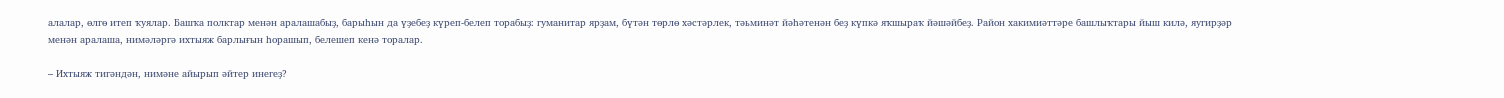алалар, өлгө итеп ҡуялар. Башҡа полктар менән аралашабыҙ, барыһын да үҙебеҙ күреп-белеп торабыҙ: гуманитар ярҙам, бүтән төрлө хәстәрлек, тәьминәт йәһәтенән беҙ күпкә яҡшыраҡ йәшәйбеҙ. Район хакимиәттәре башлыҡтары йыш килә, яугирҙәр менән аралаша, нимәләргә ихтыяж барлығын һорашып, белешеп кенә торалар.

– Ихтыяж тигәндән, нимәне айырып әйтер инегеҙ?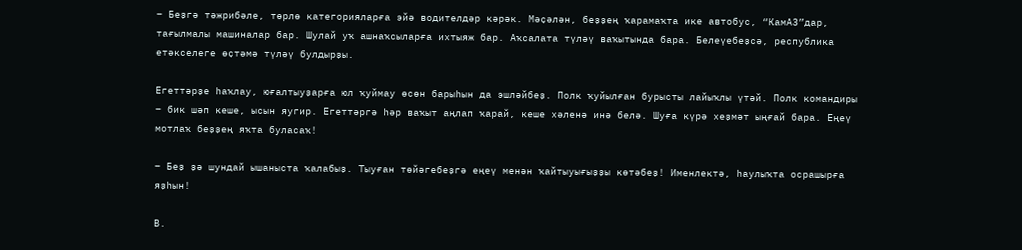– Беҙгә тәжрибәле, төрлө категорияларға эйә водителдәр кәрәк. Мәҫәлән, беҙҙең ҡарамаҡта ике автобус, “КамАЗ”дар, тағылмалы машиналар бар. Шулай уҡ ашнаҡсыларға ихтыяж бар. Аҡсалата түләү ваҡытында бара. Белеүебеҙсә, республика етәкселеге өҫтәмә түләү булдырҙы.

Егеттәрҙе һаҡлау, юғалтыуҙарға юл ҡуймау өсөн барыһын да эшләйбеҙ. Полк ҡуйылған бурысты лайыҡлы үтәй. Полк командиры – бик шәп кеше, ысын яугир. Егеттәргә һәр ваҡыт аңлап ҡарай, кеше хәленә инә белә. Шуға күрә хеҙмәт ыңғай бара. Еңеү мотлаҡ беҙҙең яҡта буласаҡ!

– Беҙ ҙә шундай ышаныста ҡалабыҙ. Тыуған төйәгебеҙгә еңеү менән ҡайтыуығыҙҙы көтәбеҙ! Именлектә, һаулыҡта осрашырға яҙһын!

В.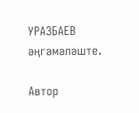УРАЗБАЕВ әңгәмәләште.

Автор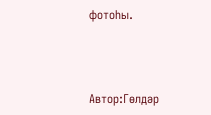фотоһы.



Автор:Гөлдәр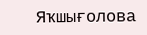Яҡшығолова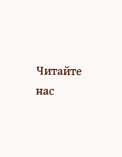Читайте нас